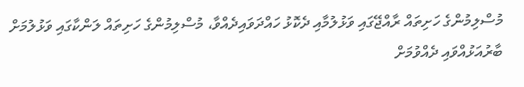މުސްލިމުންގެ ހަށިތައް ރާއްޖޭގައި ވަޅުލުމާއި ދެކޮޅު ހައްދަވައިދެއްވާ، މުސްލިމުންގެ ހަށިތައް ލަންކާގައި ވަޅުލުމަށް ބާރުއަޅުއްވައި ދެއްވުމަށް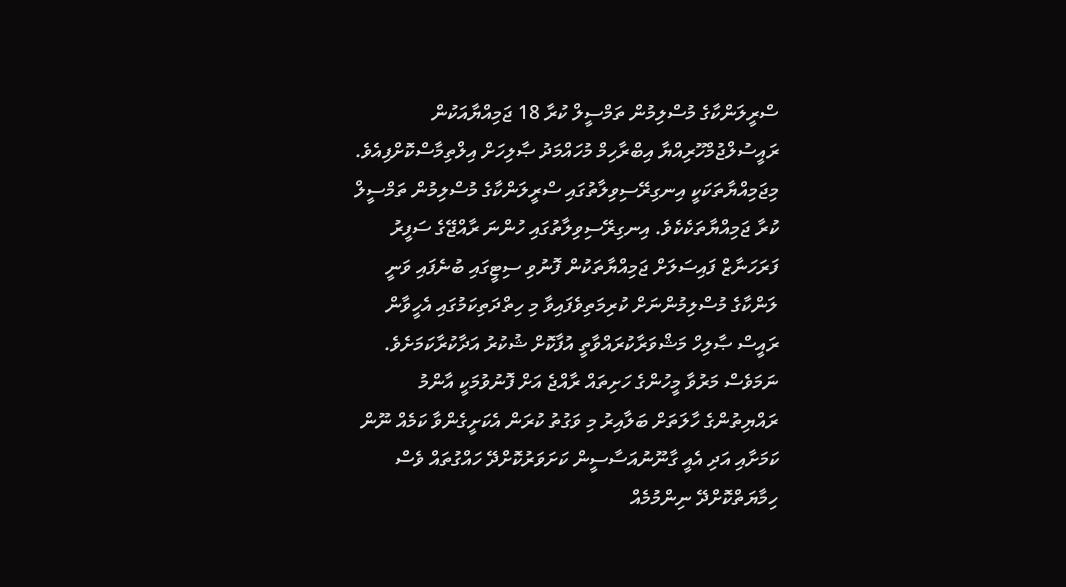ސްރީލަންކާގެ މުސްލިމުން ތަމްސީލް ކުރާ 18 ޖަމިއްޔާއަކުން ރައީސުލްޖުމްހޫރިއްޔާ އިބްރާހިމް މުހައްމަދު ޞާލިހަށް އިލްތިމާސްކޮށްފިއެވެ.
މިޖަމިއްޔާތަކަކީ އިނގިރޭސިވިލާތުގައި ސްރީލަންކާގެ މުސްލިމުން ތަމްސީލް ކުރާ ޖަމިއްޔާތަކެކެވެ. އިނގިރޭސިވިލާތުގައި ހުންނަ ރާއްޖޭގެ ސަފީރު ފަރަހަނާޒް ފައިސަލަށް ޖަމިއްޔާތަކުން ފޮނުވި ސިޓީގައި ބުނެފައި ވަނީ ލަންކާގެ މުސްލިމުންނަށް ކުރިމަތިވެފައިވާ މި ހިތްދަތިކަމުގައި އެހީވާން ރައީސް ޞާލިހް މަޝްވަރާކުރައްވާތީ އުފާކޮށް ޝުކުރު އަދާކުރާކަމަށެވެ. ނަމަވެސް މަރުވާ މީހުންގެ ހަށިތައް ރާއްޖެ އަށް ފޮނުވުމަކީ އާންމު ރައްޔިތުންގެ ހާލަތަށް ބަލާއިރު މި ވަގުތު ކުރަން އެކަށީގެންވާ ކަމެއް ނޫން ކަމަށާއި އަދި އެއީ ގާނޫނުއަސާސީން ކަށަވަރުކޮށްދޭ ހައްގުތައް ވެސް ހިމާޔަތްކޮށްދޭ ނިންމުމެއް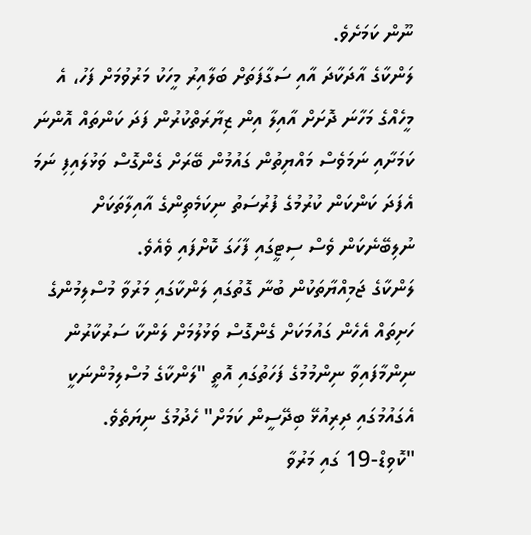ނޫން ކަމަށެވެ.
ލަންކާގެ އާދަކާދަ އާއި ސަގާފަތަށް ބަލާއިރު މީހަކު މަރުވުމަށް ފަހު، އެ މީހެއްގެ މަހާނަ ދޮށަށް އާއިލާ އިން ޒިޔާރަތްކުރުން ފަދަ ކަންތައް އޮންނަ ކަމަށާއި ނަމަވެސް މައްޔިތުން ގައުމުން ބޭރަށް ގެންގޮސް ވަޅުލައިފި ނަމަ އެފަދަ ކަންކަން ކުރުމުގެ ފުރުސަތު ނިކަމެތިންގެ އާއިލާތަކަށް ނުލިބޭނެކަން ވެސް ސިޓީގައި ފާހަގަ ކޮށްފައި ވެއެވެ.
ލަންކާގެ ޖަމިއްޔާތަކުން ބުނާ ގޮތުގައި ލަންކާގައި މަރުވާ މުސްލިމުންގެ ހަށިތައް އެހެން ގައުމަކަށް ގެންގޮސް ވަޅުލުމަށް ލަންކާ ސަރުކާރުން ނިންމާފައިވާ ނިންމުމުގެ ފަހަތުގައި އޮތީ "ލަންކާގެ މުސްލިމުންނަކީ އެގައުމުގައި ދިރިއުޅޭ ބިދޭސީން ކަމަށް" ހެދުމުގެ ނިޔަތެވެ.
"ކޮވިޑް-19 ގައި މަރުވާ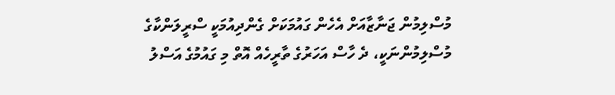މުސްލިމުން ޖަނާޒާއަށް އެހެން ގައުމަކަށް ގެންދިއުމަކީ ސްރީލަންކާގެ މުސްލިމުންނަކީ، ދެ ހާސް އަހަރުގެ ތާރީހެއް އޮތް މި ގައުމުގެ އަސްލު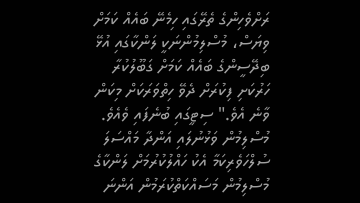ރަށްވެހިންގެ ތެރޭގައި ހިމެނޭ ބައެއް ކަމަށް ވިޔަސް، މުސްލިމުންނަކީ ލަންކާގައި އުޅޭ ބިދޭސީންގެ ބައެއް ކަމަށް ގަބޫލުކުރާ ހަރުކަށި ފިކުރަށް ދެވޭ ހިތްވަރަކަށް މިކަން ވާނެ އެވެ." ސިޓީގައި ބުނެފައި ވެއެވެ.
މުސްލިމުން ވަޅުނުލައި އަންދާ މައްސަލަ ސުލްހަވެރިކަމާ އެކު ހައްލުކުރުމަށް ލަންކާގެ މުސްލިމުން މަސައްކަތްކުރަމުން އަންނަ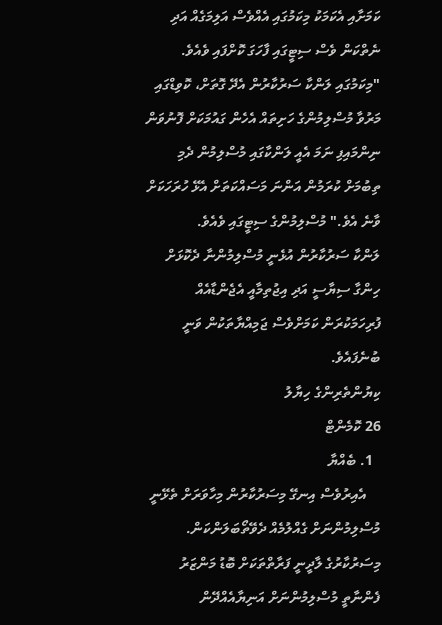ކަމަށާއި އެކަމަކު މިކަމުގައި އެއްވެސް އަލިމަގެއް އަދި ނެތްކަން ވެސް ސިޓީގައި ފާހަގަ ކޮށްފައި ވެއެވެ.
"މިކަމުގައި ލަންކާ ސަރުކާރުން އެދޭ ގޮތަށް، ކޮވިޑްގައި މަރުވާ މުސްލިމުންގެ ހަށިތައް އެހެން ގައުމަކަށް ފޮނުވަން ނިންމައިފި ނަމަ އެއީ ލަންކާގައި މުސްލިމުން ދެމި ތިބުމަށް ކުރަމުން އަންނަ މަސައްކަތަށް އެޅޭ ހުރަހަކަށް ވާނެ އެވެ." މުސްލިމުންގެ ސިޓީގައި ވެއެވެ.
ލަންކާ ސަރުކާރުން އުޅެނީ މުސްލިމުންނާ ދެކޮޅަށް ހިންގާ ސިޔާސީ އަދި އިޖުތިމާއީ އެޖެންޑާއެއް ފުރިހަމަކުރަން ކަމަށްވެސް ޖަމިއްޔާތަކުން ވަނީ ބުނެފައެވެ.
ކިޔުންތެރިންގެ ހިޔާލު
26 ކޮމެންޓް
  1. ބެއްޔާ
    އެއިރުވެސް އިނގޭ މިސަރުކާރުން މިހާވަރަށް ތެޅޭނީ މުސްލިމުންނަށް ގެއްލުމެއް ދެވޭތޯބަލަންކަން. މިސަރުކާރުގެ ލާދީނީ ފަރާތްތަކަށް ބޮޑު މަންޒަރު ފެންނާތީ މުސްލިމުންނަށް އަނިޔާއެއްދޭން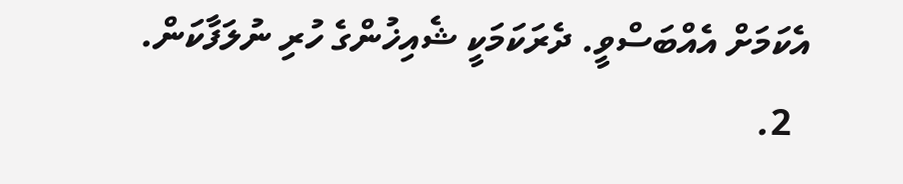އެކަމަށް އެއްބަސްވީ. ދެރަކަމަކީ ޝެއިޚުންގެ ހުރި ނުލަފާކަން.
  2.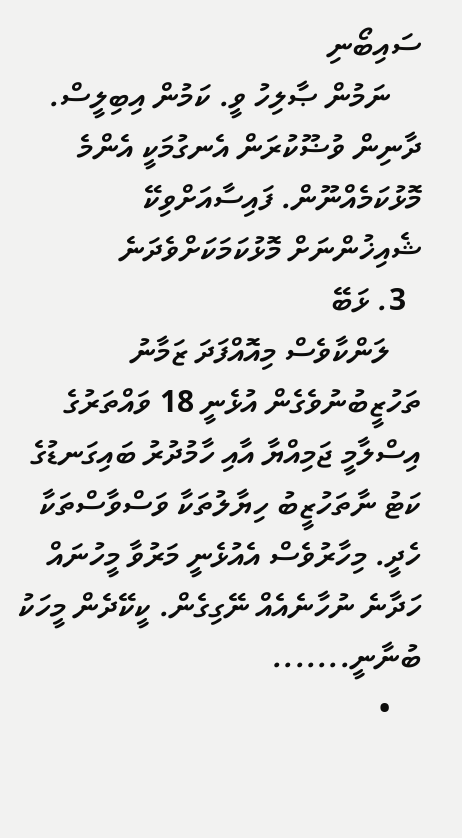ސައިބޯނި
    ނަމުން ޞާލިހު ވީ. ކަމުން އިބިލީސް. ދާނިން ވުޟޫކުރަން އެނގުމަކީ އެންމެ މޮޅުކަމެއްނޫން. ފައިސާއަށްވިކޭ ޝެއިޚުންނަށް މޮޅުކަމަކަށްވެދަނެ
  3. ޅަބޭ
    ލަންކާވެސް މިއޮއްފަދަ ޒަމާނު ތަހުޒީބުނުވެގެން އުޅެނީ 18 ވައްތަރުގެ އިސްލާމީ ޖަމިއްޔާ އާއި ހާމުދުރު ބައިގަނޑުގެ ކަޓު ނާތަހުޒީބު ހިޔާލުތަކާ ވަސްވާސްތަކާ ހެދީ. މިހާރުވެސް އެއުޅެނީ މަރުވާ މީހުނައް ހަދާނެ ނުހާނެއެއް ނޭގިގެން. ކީކޭދެން މީހަކު ބުނާނީ.......
    •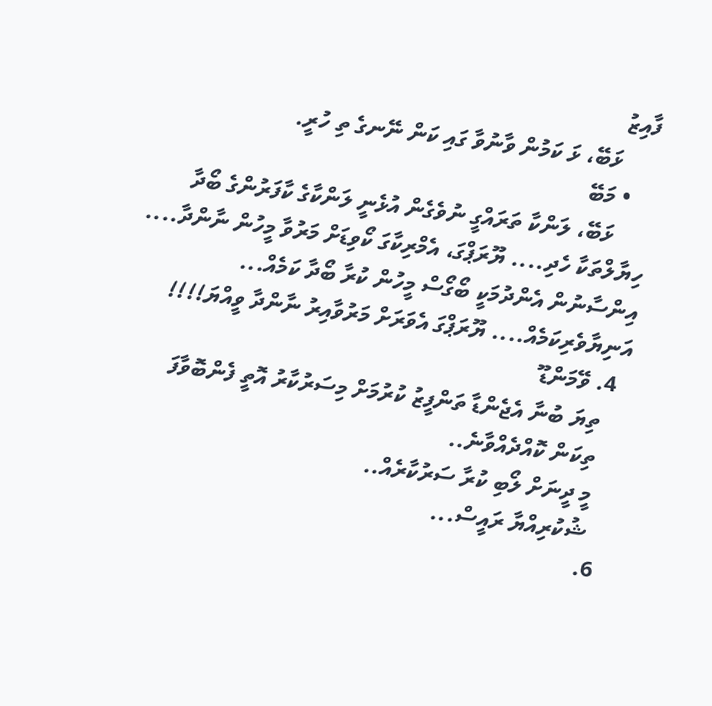ފާއިޒު
      ޅަބޭ، ޅަ ކަމުން ވާނުވާ ގައި ކަން ނޭނގެ ތި ހުރީ.
    • މަބޭ
      ޅަބޭ، ލަންކާ ތަރައްގީ ނުވެގެން އުޅެނީ ލަންކާގެ ކާފަރުންގެ ބޯދާ ހިޔާލްތަކާ ހެދި.... ޔޫރަޕްގަ، އެމްރިކާގަ ކޯވިޑަށް މަރުވާ މީހުން ނާންދާ.... އިންސާނުން އެންދުމަކީ ބޯގޯސް މީހުން ކުރާ ބޯދާ ކަމެއް... އަނިޔާވެރިކަމެއް.... ޔޫރަޕްގަ އެވަރަށް މަރުވާއިރު ނާންދާ ވީއްޔަ!!!!
  4. ވޭމަންޑޫ
    ތިޔަ ބުނާ އެޖެންޑާ ތަންފީޒު ކުރުމަށް މިސަރުކާރު އޮތީ ފެންބޮވާފަ
    ތިކަން ކޮއްދެއްވާނެ..
    މީ ދީނަށް ލޯބި ކުރާ ސަރުކާރެއް..
    ޝުކުރިއްޔާ ރައީސް...
  6.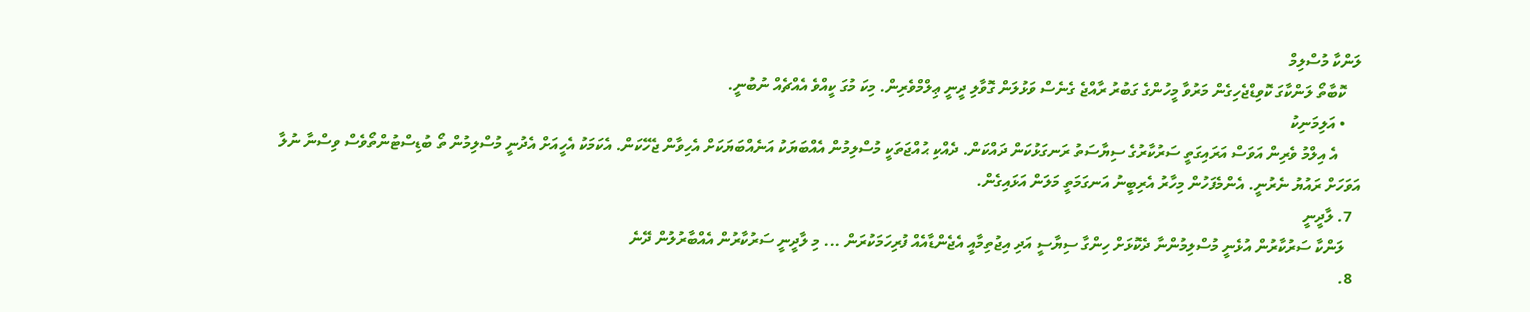ލަންކާ މުސްލިމް
    ކޮބާތޯ ލަންކާގަ ކޮވިޑްޖެހިގެން މަރުވާ މީހުންގެ ގަބުރު ރާއްޖެ ގެނެސް ވަޅުލަން ގޮވާލި ދީނީ ޢިލްމްވެރިން. މިކަ މުގަ ކީއްވެ އެއްޗެއް ނުބުނީ.
    • އަލިމަނިކު
      އެ އިލްމު ވެރިން އަވަސް އަރައިގަތީ ސަރުކާރުގެ ސިޔާސަތު ރަނގަޅުކަން ދައްކަން. ދެއްކި ޙުއްޖަތަކީ މުސްލިމުން އެއްބަޔަކު އަނެއްބަޔަކަށް އެހިވާން ޖެހޭކަން. އެކަމަކު އެހީއަށް އެދުނީ މުސްލިމުން ތޯ ބުޑިސްޓުންތޯވެސް ވިސްނާ ނުލާ އަވަހަށް ރައުޔު ނެރުނީ. އެންމެފަހުން މިހާރު އެރިބީނު އަނގަމަތީ މަލަން އަޅައިގެން.
  7. ލާދީނީ
    ލަންކާ ސަރުކާރުން އުޅެނީ މުސްލިމުންނާ ދެކޮޅަށް ހިންގާ ސިޔާސީ އަދި އިޖުތިމާއީ އެޖެންޑާއެއް ފުރިހަމަކުރަން ... މި ލާދީނީ ސަރުކާރުން އެއްބާރުލުން ދޭނެ
  8.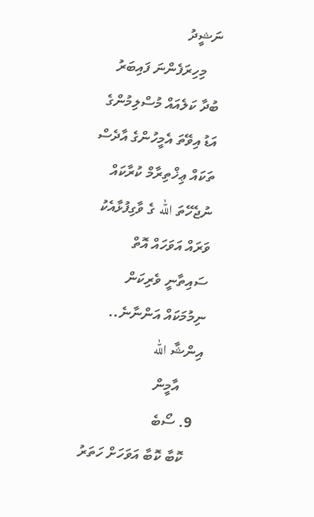ނަޝީދު
    މިހިރަފެންނަ ފައިބަރު ބުދާ ކަލެއައް މުސްލިމުންގެ އަޑު އިވޭތަ އެމީހުންގެ އާދެސް ތަކައް ޢިޚްތިރާމް ކުރާކައް ނުޖެހޭތަ الله ގެ ވާގިފުޅާއެކު ވަރައް އަވަހައް އޮތް ސައިތާނީ ވެރިކަން ނިމުމަކައް އަންނާނެ.. އިންޝާ الله
      އާމީން
  9. ސޯބެ
    ކޮބާ ކޮބާ އަވަހަށް ހަތަރު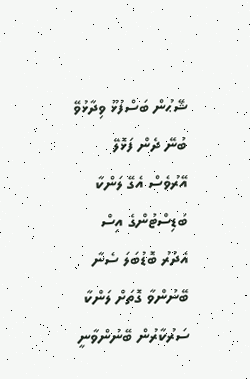ޝޭޙުން ބަސްފުޅޫ ވިދާޅުވޭ ބުނޭ ދެން ފަޅޮލޭ އޭރުވެސް އެގޭ ލަންކާ ބުޑިސްޓުންގެ އިސް އެދުރު ބޮޑުބަލަ ސެނާ ބޭނުންވާ ގޮތަށް ލަންކާ ސަރުކާރުން ބޭނުންވާނީ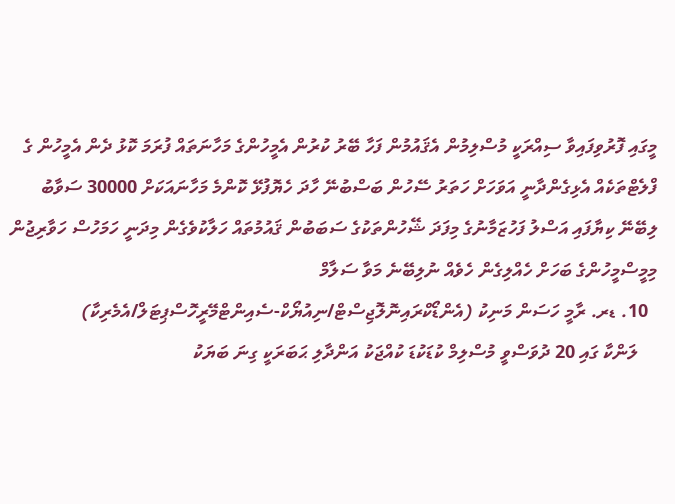މީގައި ފޮރުވިފައިވާ ސިއްރަކީ މުސްލިމުން އެޤައުމުން ފަހާ ބޭރު ކުރުން އެމީހުންގެ މަހާނަތައް ފުރަމަ ކޮޅު ދެން އެމީހުން ގެ ފްލެޓްތަކެއް އެޅިގެންދާނީ އަވަހަށް ހަތަރު ސޭހުން ބަސްބުނޭ ހާދަ ހެޔޮފުޅޭ ކޮންމެ މަހާނައަކަށް 30000 ސަވާބު ލިބޭނޭ ކިޔާފައި އަސްލު ފަހުޒަމާނުގެ މިފަދަ ޝޭހުންތަކުގެ ސަބަބުން ޤައުމުތައް ހަލާކުވެގެން މިދަނީ ހަމަހުސް ހަވާރިޖުން މިމީސްމީހުންގެ ބަހަށް ހެއްލިގެން ހެވެއް ނުލިބޭނެ މަވާ ސަލާމް
  10. ޑރ. ރާމީ ހަސަން މަނިކު (އެންޑޯކްރައިނޮލޮޖިސްޓް/ނިއުޔޯކް-ސެއިންޓްމޭރީހޮސްޕިޓަލް/އެމެރިކާ)
    ލަންކާ ގައި 20 ދުވަސްވީ މުސްލިމް ކުޑަކުޑަ ކުއްޖަކު އަންދާލި ޙަބަރަކީ ގިނަ ބަޔަކު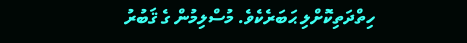ހިތްދަތިކޮށްލި ޙަބަރެކެވެ. މުސްލިމުން ގެ ޤަބުރު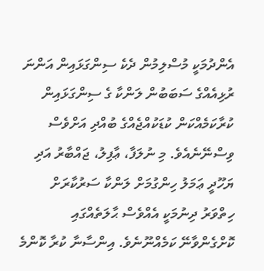އެންދުމަކީ މުސްލިމުން ދެކެ ސިންގަޅައިން އަންނަ ރުޅިއެއްގެ ސަބަބުން ލަންކާ ގެ ސިންގަޅައިން ކުރާކަމެއްކަން ކުޑަކުއްޖެއްގެ ބުއްދި އަށްވެސް ވިސްނޭނެއެވެ. މި ނުލަފާ، ޢާފިލު، ޖައްބާރު އަދި ޔަހޫދީ ޢަމަލު ހިންގުމަށް ލަންކާ ސަރުކާރަށް ހިތްވަރު ދިނުމަކީ އެއްވެސް ޙާލަތެއްގައި ކޮށްގެންވާނޭ ކަމެއްނޫނެވެ. އިންސާނާ ކުރާ ކޮންމެ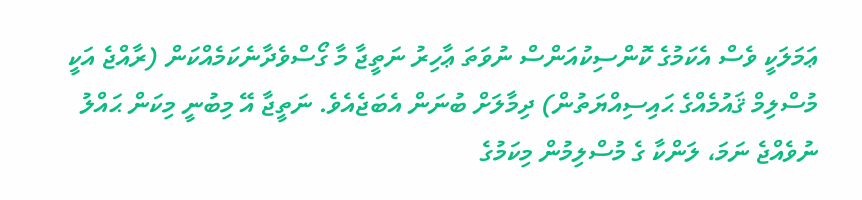ޢަމަލަކީ ވެސް އެކަމުގެ ކޮންސިކުއަންސް ނުވަތަ ޢާހިރު ނަތީޖާ މާ ގޯސްވެދާނެކަމެއްކަން (ރާއްޖެ އަކީ މުސްލިމް ޤައުމެއްގެ ޙައިސިއްޔަތުން) ދިމާލަށް ބުނަން އެބަޖެއެވެ. ނަތީޖާ އޭ މިބުނީ މިކަން ޙައްލު ނުވެއްޖެ ނަމަ، ލަންކާ ގެ މުސްލިމުން މިކަމުގެ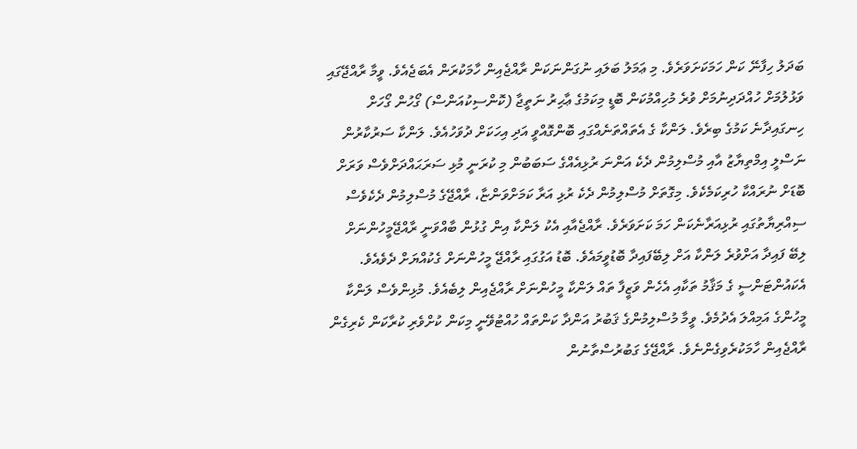ބަދަލު ހިފާނޭ ކަން ހަމަކަށަވަރެވެ. މި ޢަމަލު ބަލައި ނުގަންނަކަން ރާއްޖެއިން ހާމަކުރަން އެބަޖެއެވެ. ވީމާ ރާއްޖޭގައި ވަޅުލުމަށް ހުއްދަދިނުމަށް ވުރެ މުހިއްމުކަން ބޮޑީ މިކަމުގެ ޢާޙިރު ނަތީޖާ (ކޮންސިކުއަންސް) ގޯހުން ގޯހަށް ހިނގައިދާނެ ކަމުގެ ބިރެވެ. ލަންކާ ގެ އެތައްތަނެއްގައި ބޮންގޮއްވީ އަދި އިހަކަށް ދުވަހުއެވެ. ލަންކާ ސަރުކާރުން ނަސްލީ އިމްތިޔާޒު އާއި މުސްލިމުން ދެކެ އަންނަ ރުޅިއެއްގެ ސަބަބުން މި ކުރަނީ މުޅި ސަރަޙައްދަށްވެސް ވަރަށް ބޮޑަށް ނުރައްކާ ހުރިކަމެކެވެ. މިގޮތަށް މުސްލިމުން ދެކެ ރުޅި އަރާ ކަމަށްވަންޏާ، ރާއްޖޭގެ މުސްލިމުން ދެކެވެސް ސިއްރިޔާތުގައި ރުޅިއަރާނެކަން ހަމަ ކަށަވަރެވެ. ރާއްޖެއާއި އެކު ލަންކާ އިން ގުޅުން ބާއްވަނީ ރާއްޖޭމީހުންނަށް ލިބޭ ފައިދާ އަށްވުރެ ލަންކާ އަށް ލިބޭފައިދާ ބޮޑުވީމައެވެ. ބޮޑު އަގުގައި ރާއްޖޭ މީހުންނަށް ގެކުއްޔަށް ދެވެއެވެ. އެކައުންޓަންސީ ގެ މަޤާމު ތަކާއި އެހެން ވަޒީފާ ތައް ލަންކާ މީހުންނަށް ރާއްޖެއިން ލިބެއެވެ. މުޅިންވެސް ލަންކާ މީހުންގެ އަމިއްލަ އެދުމެވެ. ވީމާ މުސްލިމުންގެ ޤަބުރު އަންދާ ކަންތައް ހުއްޓުވޭނީ މިކަން ކުށްވެރި ކުރާކަން ކެރިގެން ރާއްޖެއިން ހާމަކުރެވިގެންނެވެ. ރާއްޖޭގެ ގަބުރުސްތާނުން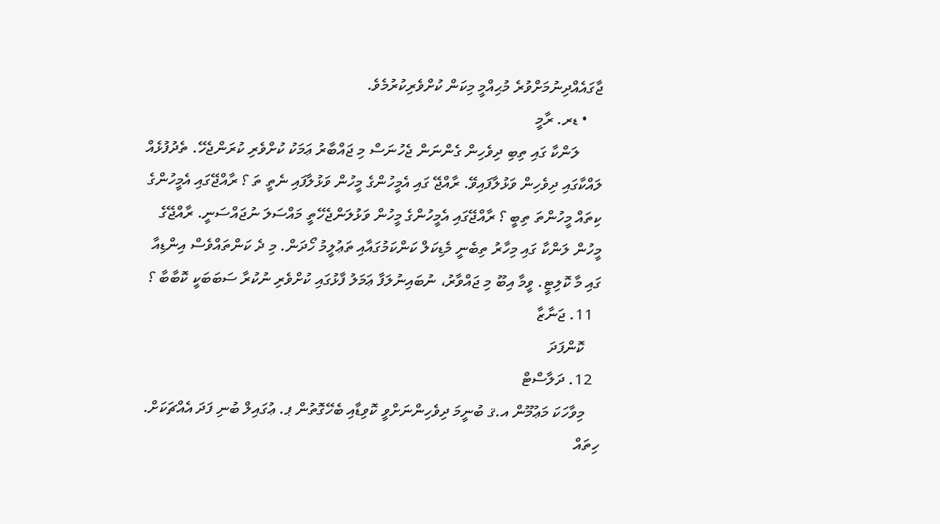ޖާގައެއްދިނުމަށްވުރެ މުޙިއްމީ މިކަން ކުށްވެރިކުރުމެވެ.
    • ޑރ. ރާމީ
      ލަންކާ ގައި ތިބި ދިވެހިން ގެންނަން ޖެހުނަސް މި ޖައްބާރު ޢަމަކު ކުށްވެރި ކުރަންޖެހޭ. ތެދުފުޅެއް ލައްކާގައި ދިވެހިން ވަޅުލާފައިވޭ. ރާއްޖޭ ގައި އެމީހުންގެ މީހުން ވަޅުލާފައި ނެތީ ތަ ؟ ރާއްޖޭގައި އެމީހުންގެ ކިތައް މީހުންތަ ތިބީ ؟ ރާއްޖޭގައި އެމީހުންގެ މީހުން ވަޅުލަންޖެހޭތީ މައްސަލަ ނުޖައްސަނީ. ރާއްޖޭގެ މީހުން ލަންކާ ގައި މިހާރު ތިބެނީ މެޑިކަލް ކަންކަމުގައާއި ތަޢުލީމު ހޯދަން. މި ދެ ކަންތައްވެސް އިންޑިއާ ގައި މާ ކޮލިޓީ. ވީމާ އިބޫ މި ޖައްވާރު، ނުބައިނުލަފާ ޢަމަލު ފާޅުގައި ކުށްވެރި ނުކުރާ ސަބަބަކީ ކޮބާބާ ؟
  11. ޖަނާޒާ
    ކޮންފަދަ
  12. ދަލާސްޓް
    މިވާހަކަ މަޢުމޫން އ.ޤ ބުނީމަ ދިވެހިންނަށްވީ ކޮވިޑާއި ބެހޭގޮތުން ޕ. ޢުގައިލް ބުނި ފަދަ އެއްޗަކަށް. ހިތައް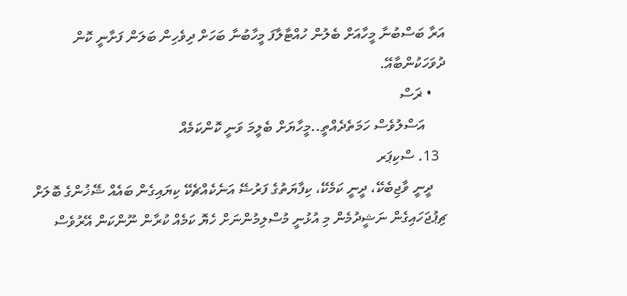އަރާ ބަސްބުނާ މީހާއަށް ބެލުން ހުއްޓާލާފަ މީހާބުނާ ބަހަށް ދިވެހިން ބަލަން ފަށާނީ ކޮން ދުވަހަކުންބާއޭ.
    • ޜަސް
      އަސްލުވެސް ހަމަތެދެއްތީ..މީހާޔަށް ބެލީމަ ވަނީ ކޮންކަމެއް
  13. ސްކިޕަރ
    ދީނީ ވާޖިބެކޭ، ދީނީ ކަމެކޭ، ކިފާޔަތުގެ ފަރުޟޭ އަނެކެއްޗެކޭ ކިޔައިގެން ބައެއް ޝޭޚުންގެ ބޮލަށް ޗިޕުޖަހައިގެން ނަޝީދުމެން މި އުޅުނީ މުސްލިމުންނަށް ހެޔޮ ކަމެއް ކުރާން ނޫންކަން އޭރުވެސް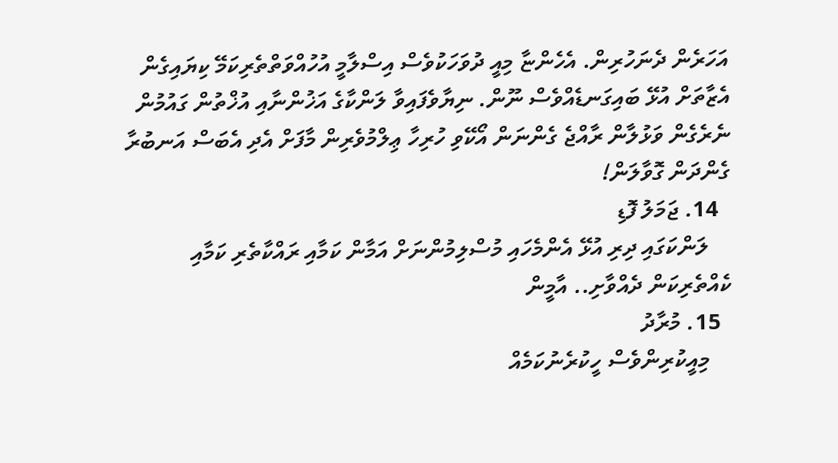އަހަރެން ދެނަހުރިން. އެހެންޏާ މިއީ ދުވަހަކުވެސް އިސްލާމީ އުހުއްވަތްތެރިކަމޭ ކިޔައިގެން އެޒާތަށް އުޅޭ ބައިގަނޑެއްވެސް ނޫން. ނިޔާވެފައިވާ ލަންކާގެ އަޚުންނާއި އުޚްތުން ގައުމުން ނެރެގެން ވަޅުލާން ރާއްޖެ ގެންނަން އޯކޭވި ހުރިހާ ޢިލްމުވެރިން މާފަށް އެދި އެބަސް އަނބުރާ ގެންދަން ގޮވާލަން!
  14. ޖަމަލު ފޮޑި
    ލަންކަގައި ދިރި އުޅޭ އެންމެހައި މުސްލިމުންނަށް އަމާން ކަމާއި ރައްކާތެރި ކަމާއި ކެއްތެރިކަން ދެއްވާށި.. އާމީން
  15. މުރާދު
    މިއީކުރިންވެސް ހީކުރެނުކަމެއް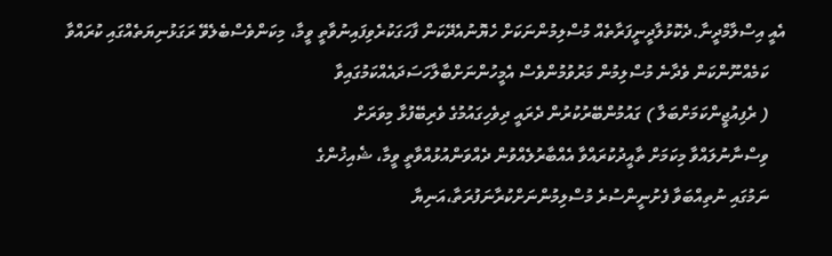އެއީ އިސްލާމްދީނާ.ދެކޮޅުލާދީނީފަރާތެއް މުސްލިމުންނަކަށް ހެޔޮނުއެދޭކަން ފާހަގަކުރެވިފައިނުވާތީ ވީމާ، މިކަންވެސްބެލެވޭ ރަގަޅުނިޔަތެއްގައި ކުރައްވާ
    ކަމެއްނޫންކަން ވެދާނެ މުސްލިމުން މަރުވުމުންވެސް އެމީހުންނަށްބާލާހަސަދައެއްކަމުގައިވާ
    ( ރެފިއުޖީންކަމަށްބަލާ ) ގައުމުންބޭރުކުރުން ދެރައީ ދިވެހިގައުމުގެ ވެރިބޭފުޅާ މިވަރަށް
    ވިސްނާނުލައްވާ މިކަމަށް ތާއީދުކުރައްވާ އެއްބާރުލެއްވުން ދެއްވަންއުޅުއްވާތީ ވީމާ، ޝެއިޚުންގެ
    ނަމުގައި ނުތިއްބަވާ ފެށުނީންސުރެ މުސްލިމުންނަށްކުރާނަފުރަތާ،އަނިޔާ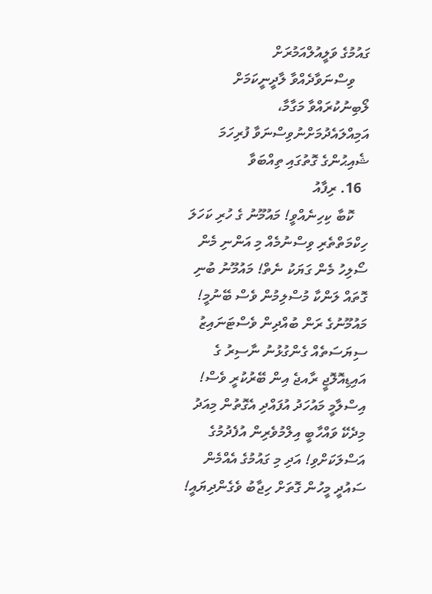ގައުމުގެ ވަލީއުލްއަމުރަށް
    ވިސްނަވާދެއްވާ ލާދީނީކަމަށް ލޯބިނުކުރައްވާ މަގާމާ، އަމިއްލައެދުމަށްނުވިސްނަވާ ފުރިހަމަ ޝެއިޙުންގެ ގޮތުގައި ތިއްބަވާ
  16. ރިފާއު
    ކޮބާ ކިހިނެއްވީ! މައުމޫނު ގެ ހުރި ކަހަލަ ހިކްމަތްތެރި ވިސްނުމެއް މި އަންނި މެން ސޯލިހު މެން ގަޔަކު ނެތް! މައުމޫނު ބުނި ގޮތައް ލަންކާ މުސްލިމުން ވެސް ބޭނުމީ! މައުމޫނުގެ ރަން ބުއްދިން ވެސްޓަނައިޒު ސިޔަސަތެއް ގެންގުޅުނު ނާސިރު ގެ އައިޑިއޮލޮޖީ ރާއޖެ އިން ބޭރުކުރީ ވެސް! އިސްލާމީ މައުހަދު އުފައްދި އެގޮތުން މިއަދު މިދެކޭ ވައްހާބީ އިލްމުވެރިން އުފެދުމުގެ އަސްލަކަށްވި! އަދި މި ގައުމުގެ އެއްމެން ސައުދީ މީހުން ގޮތަށް ހިޖާބު ވެގެންދިޔައީ!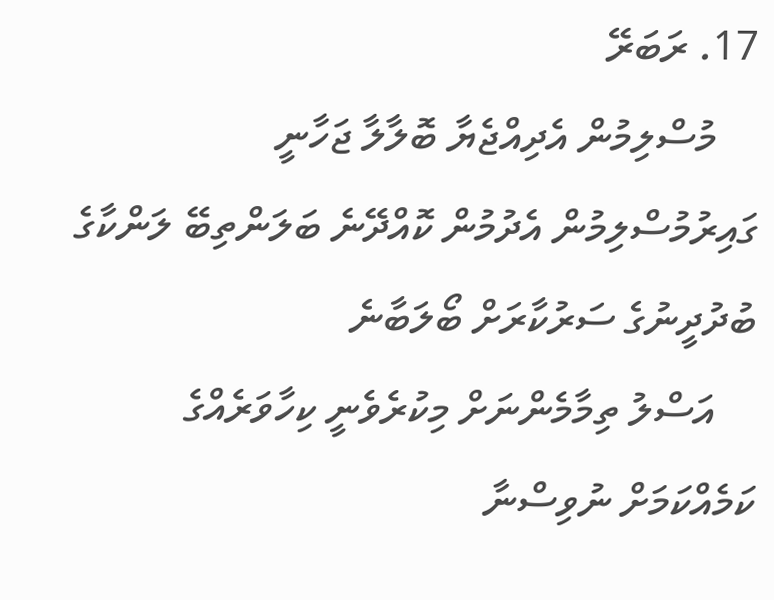17. ރަބަރޭ
    މުސްލިމުން އެދިއްޖެޔާ ބޮލާލާ ޖަހާނީ ގައިރުމުސްލިމުން އެދުމުން ކޮއްދޭނެ ބަލަންތިބޭ ލަންކާގެ ބުދުދީނުގެ ސަރުކާރަށް ބޯލަބާނެ
    އަސްލު ތިމާމެންނަށް މިކުރެވެނީ ކިހާވަރެއްގެ ކަމެއްކަމަށް ނުވިސްނާ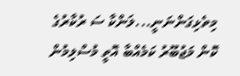މިތެޅިގަންނަނީ...ލަންކާ ސަ ރުކާރުގެ ކޮން މަޖުބޫރު ކަމެއްބާ އޮތީ މުސްލިމުން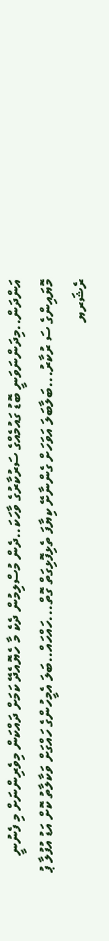އަންދަން..މިދަންނަވަނީ ބޮޑު ގައުމެއްގެ ސަރުކާރުގެ ވާހަކަ..ދެން މުސްލިމުން ދެކެ މާ ހެޔޮއެދޭ ކަމަށް ދައްކަން މިވެރިންނަށް މި ފެނުނީ މޮޔައިންގެ ސަ ރުކާރު...ބަލާބަލަ އަވަހަށް ގެންނާށޭ ކިޔާފަ ތެޅިފޮޅިގަތް ގޮތް...ހައްހައް..ބަލަ އެމީހުންގެ ހައްގަށް ވަކާލާތު ކޮށް އަޑު އުފުލާ ޕު ރެޝަރޔ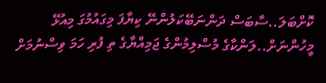ކޮށްބަލަ..ސާބަސް ދަންނަބޭކަލުންނޭ ކިޔާފަ މިގައުމުގަ މިއުޅޭ މީހުންނަށް..ލަންކާގެ މުސްލިމުންގެ ޖަމިއްޔާގެ ތި ފުރި ހަމަ ވިސްނުމަށް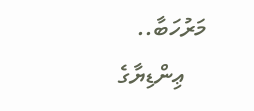މަރުހަބާ..
    ޢިންޑިޔާގެ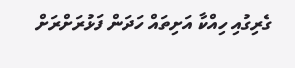ގެރިގުއި ހިއްކާ އަށިތައް ހަދަން ފަޅުރަށްރަށް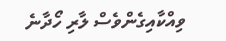ވިއްކާއިގެންވެސް ލާރި ހޯދާނެ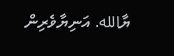ޔާالله. އަނިޔާވެރިން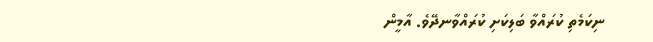ނިކަމެތި ކުރައްވާ ބަލިކަށި ކުރައްވާނދޭވެ. އާމީން